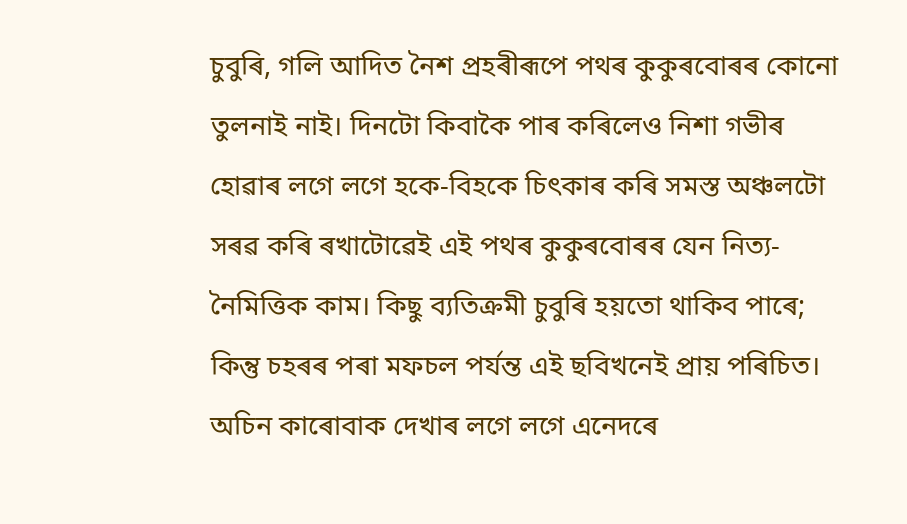চুবুৰি, গলি আদিত নৈশ প্ৰহৰীৰূপে পথৰ কুকুৰবোৰৰ কোনো তুলনাই নাই। দিনটো কিবাকৈ পাৰ কৰিলেও নিশা গভীৰ হোৱাৰ লগে লগে হকে-বিহকে চিৎকাৰ কৰি সমস্ত অঞ্চলটো সৰৱ কৰি ৰখাটোৱেই এই পথৰ কুকুৰবোৰৰ যেন নিত্য-নৈমিত্তিক কাম। কিছু ব্যতিক্রমী চুবুৰি হয়তো থাকিব পাৰে; কিন্তু চহৰৰ পৰা মফচল পর্যন্ত এই ছবিখনেই প্রায় পৰিচিত।
অচিন কাৰোবাক দেখাৰ লগে লগে এনেদৰে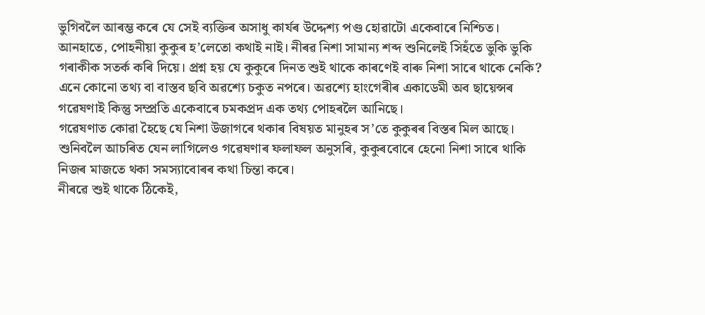ভুগিবলৈ আৰম্ভ কৰে যে সেই ব্যক্তিৰ অসাধু কাৰ্যৰ উদ্দেশ্য পণ্ড হোৱাটো একেবাৰে নিশ্চিত। আনহাতে, পোহনীয়া কুকুৰ হ’লেতো কথাই নাই। নীৰৱ নিশা সামান্য শব্দ শুনিলেই সিহঁতে ভুকি ভুকি গৰাকীক সতৰ্ক কৰি দিয়ে। প্রশ্ন হয় যে কুকুৰে দিনত শুই থাকে কাৰণেই বাৰু নিশা সাৰে থাকে নেকি?
এনে কোনো তথ্য বা বাস্তব ছবি অৱশ্যে চকুত নপৰে। অৱশ্যে হাংগেৰীৰ একাডেমী অব ছায়েন্সৰ গৱেষণাই কিন্তু সম্প্রতি একেবাৰে চমকপ্রদ এক তথ্য পোহৰলৈ আনিছে।
গৱেষণাত কোৱা হৈছে যে নিশা উজাগৰে থকাৰ বিষয়ত মানুহৰ স’তে কুকুৰৰ বিস্তৰ মিল আছে। শুনিবলৈ আচৰিত যেন লাগিলেও গৱেষণাৰ ফলাফল অনুসৰি, কুকুৰবোৰে হেনো নিশা সাৰে থাকি নিজৰ মাজতে থকা সমস্যাবোৰৰ কথা চিন্তা কৰে।
নীৰৱে শুই থাকে ঠিকেই,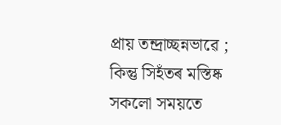প্রায় তন্দ্রাচ্ছন্নভাৱে ; কিন্তু সিহঁতৰ মস্তিষ্ক সকলো সময়তে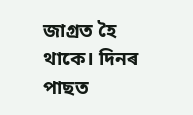জাগ্রত হৈ থাকে। দিনৰ পাছত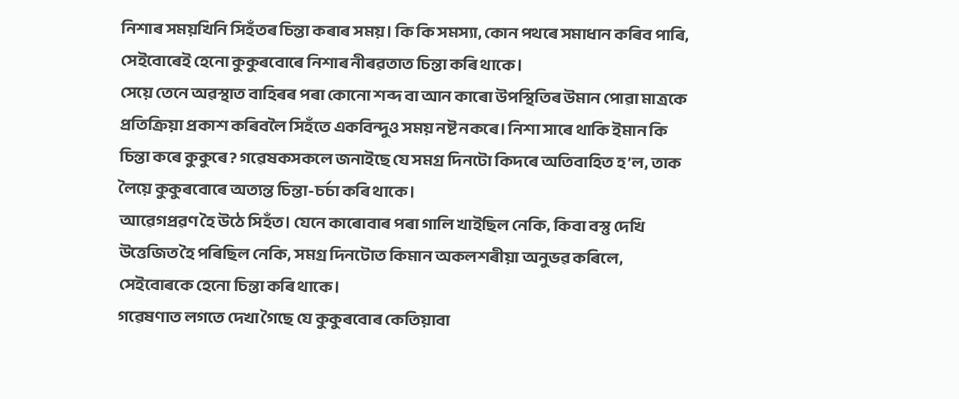নিশাৰ সময়খিনি সিহঁতৰ চিন্তা কৰাৰ সময়। কি কি সমস্যা, কোন পথৰে সমাধান কৰিব পাৰি, সেইবোৰেই হেনো কুকুৰবোৰে নিশাৰ নীৰৱতাত চিন্তা কৰি থাকে।
সেয়ে তেনে অৱস্থাত বাহিৰৰ পৰা কোনো শব্দ বা আন কাৰো উপস্থিতিৰ উমান পোৱা মাত্রকে প্রতিক্রিয়া প্রকাশ কৰিবলৈ সিহঁতে একবিন্দুও সময় নষ্ট নকৰে। নিশা সাৰে থাকি ইমান কি চিন্তা কৰে কুকুৰে? গৱেষকসকলে জনাইছে যে সমগ্র দিনটো কিদৰে অতিবাহিত হ’ল, তাক লৈয়ে কুকুৰবোৰে অত্যন্ত চিন্তা-চৰ্চা কৰি থাকে।
আৱেগপ্ৰৱণ হৈ উঠে সিহঁত। যেনে কাৰোবাৰ পৰা গালি খাইছিল নেকি, কিবা বস্তু দেখি উত্তেজিত হৈ পৰিছিল নেকি, সমগ্র দিনটোত কিমান অকলশৰীয়া অনুভৱ কৰিলে, সেইবোৰকে হেনো চিন্তা কৰি থাকে।
গৱেষণাত লগতে দেখা গৈছে যে কুকুৰবোৰ কেতিয়াবা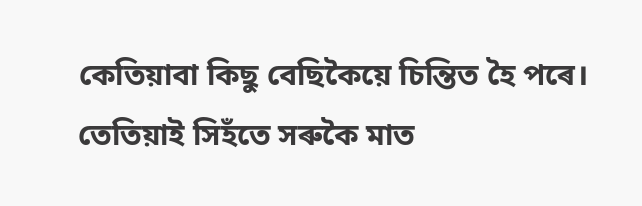কেতিয়াবা কিছু বেছিকৈয়ে চিন্তিত হৈ পৰে। তেতিয়াই সিহঁতে সৰুকৈ মাত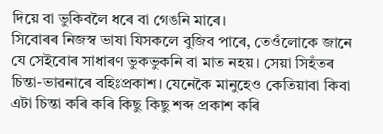দিয়ে বা ভুকিবলৈ ধৰে বা গেঙনি মাৰে।
সিবোৰৰ নিজস্ব ভাষা যিসকলে বুজিব পাৰে, তেওঁলোকে জানে যে সেইবোৰ সাধাৰণ ভুকভুকনি বা মাত নহয়। সেয়া সিহঁতৰ চিন্তা-ভাৱনাৰে বহিঃপ্রকাশ। যেনেকৈ মানুহেও কেতিয়াবা কিবা এটা চিন্তা কৰি কৰি কিছু কিছু শব্দ প্রকাশ কৰি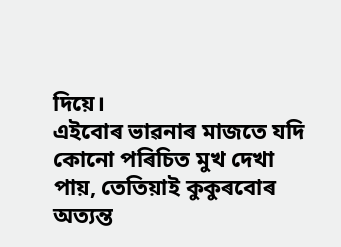দিয়ে।
এইবোৰ ভাৱনাৰ মাজতে যদি কোনো পৰিচিত মুখ দেখা পায়, তেতিয়াই কুকুৰবোৰ অত্যন্ত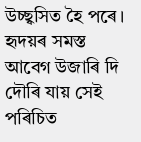উচ্ছ্বসিত হৈ পৰে। হৃদয়ৰ সমস্ত আবেগ উজাৰি দি দৌৰি যায় সেই পৰিচিত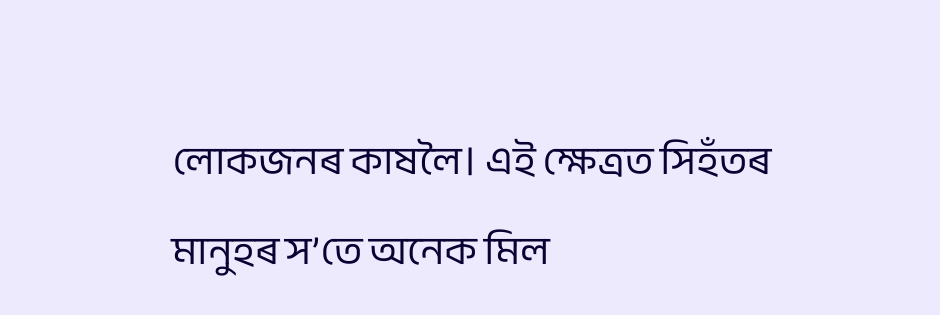লোকজনৰ কাষলৈ। এই ক্ষেত্ৰত সিহঁতৰ মানুহৰ স’তে অনেক মিল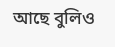আছে বুলিও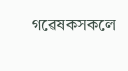গৱেষকসকলে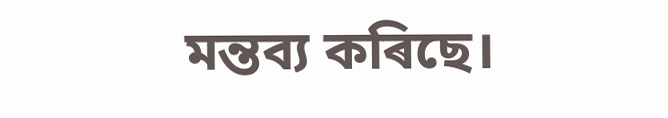মন্তব্য কৰিছে।